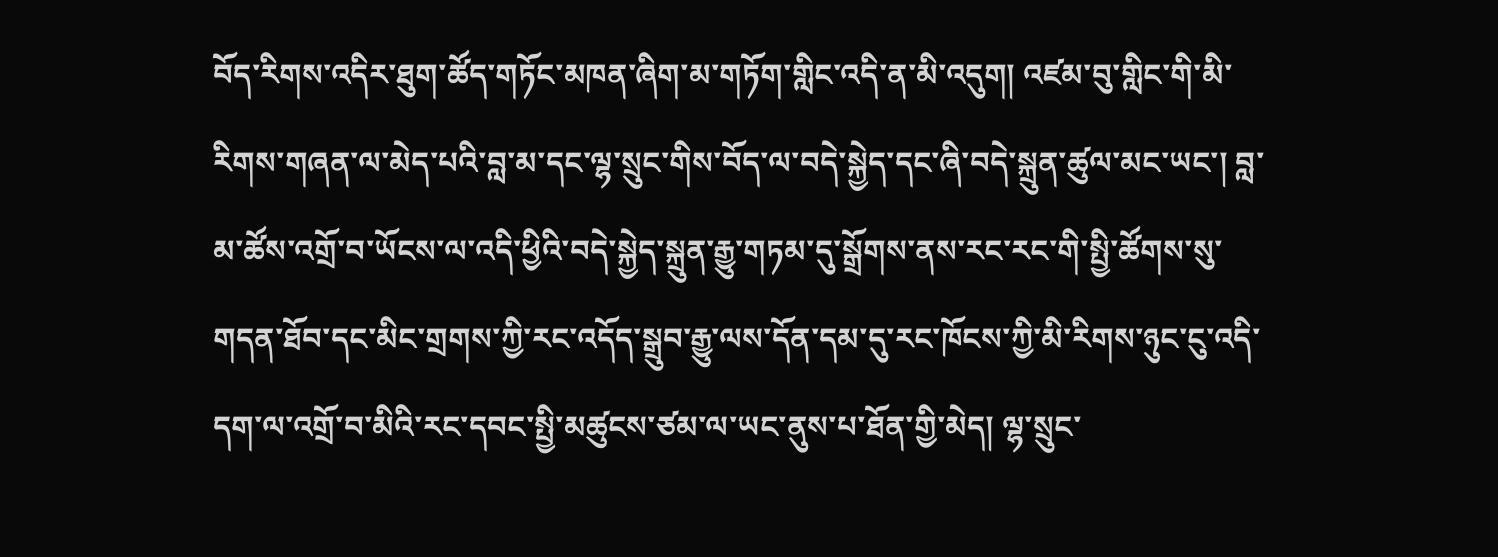བོད་རིགས་འདིར་ཐུག་ཚོད་གཏོང་མཁན་ཞིག་མ་གཏོག་གླིང་འདི་ན་མི་འདུག། འཛམ་བུ་གླིང་གི་མི་རིགས་གཞན་ལ་མེད་པའི་བླ་མ་དང་ལྷ་སྲུང་གིས་བོད་ལ་བདེ་སྐྱེད་དང་ཞི་བདེ་སྐྲུན་ཚུལ་མང་ཡང་། བླ་མ་ཚོས་འགྲོ་བ་ཡོངས་ལ་འདི་ཕྱིའི་བདེ་སྐྱེད་སྐྲུན་རྒྱུ་གཏམ་དུ་སྒྲོགས་ནས་རང་རང་གི་སྤྱི་ཚོགས་སུ་གདན་ཐོབ་དང་མིང་གྲགས་ཀྱི་རང་འདོད་སྒྲུབ་རྒྱུ་ལས་དོན་དམ་དུ་རང་ཁོངས་ཀྱི་མི་རིགས་ཉུང་ངུ་འདི་དག་ལ་འགྲོ་བ་མིའི་རང་དབང་སྤྱི་མཚུངས་ཙམ་ལ་ཡང་ནུས་པ་ཐོན་གྱི་མེད། ལྷ་སྲུང་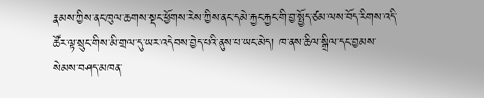རྣམས་ཀྱིས་ནང་ཁུལ་ཆགས་སྡང་ཕྱོགས་རེས་ཀྱིས་ནང་དམེ་རྐྱང་རྐྱང་གི་བྱ་སྤྱོད་ཙམ་ལས་བོད་རིགས་འདི་ཚོར་ལྟ་སྲུང་གིས་མི་གྲལ་དུ་ཡར་འདེབས་བྱེད་པའི་ནུས་པ་ཡང་མེད། ཁ་ནས་ཆིལ་སྒྲིལ་དང་བྱམས་སེམས་བཤད་མཁན་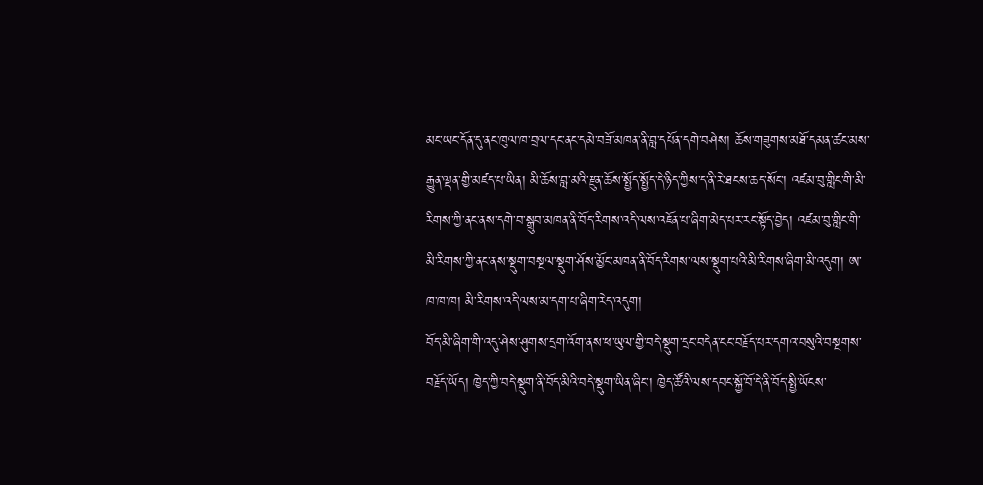མང་ཡང་དོན་དུ་ནང་ཁུལ་ཁ་བྲལ་དང་ནང་དམེ་བཟོ་མཁན་ནི་བླ་དཔོན་དགེ་བཤེས། ཆོས་གཟུགས་མཐོ་དམན་ཚང་མས་རྒྱུན་ལྡན་གྱི་མཛད་པ་ཡིན། མི་ཆོས་བླ་མའི་རྫུན་ཆོས་སྤྱོད་སྤྱོད་དེ་ཉིད་ཀྱིས་ད་ནི་རེ་ཐངས་ཆད་སོང་། འཛམ་བུ་གླིང་གི་མི་རིགས་ཀྱི་ནང་ནས་དགེ་བ་སྒྲུབ་མཁན་ནི་བོད་རིགས་འདི་ལས་འཇོན་པ་ཞིག་མེད་པར་རང་སྟོད་བྱེད། འཛམ་བུ་གླིང་གི་མི་རིགས་ཀྱི་ནང་ནས་སྡུག་བསྔལ་སྡུག་ཤོས་མྱོང་མཁན་ནི་བོད་རིགས་ལས་སྡུག་པའི་མི་རིགས་ཞིག་མི་འདུག། ཨ་ཁ་ཁ་ཁ། མི་རིགས་འདི་ལས་མ་དག་པ་ཞིག་རེད་འདུག།
བོད་མི་ཞིག་གི་འདུ་ཤེས་ཤུགས་དྲག་འོག་ནས་ཕ་ཡུལ་གྱི་བདེ་སྡུག་དྲང་བདེན་ངང་བརྗོད་པར་དགའ་བསུའི་བསྔགས་བརྗོད་ཡོད། ཁྱེད་ཀྱི་བདེ་སྡུག་ནི་བོད་མིའི་བདེ་སྡུག་ཡིན་ཞིང་། ཁྱེད་ཚོའི་ལས་དབང་སྐྱོ་བོ་དེ་ནི་བོད་སྤྱི་ཡོངས་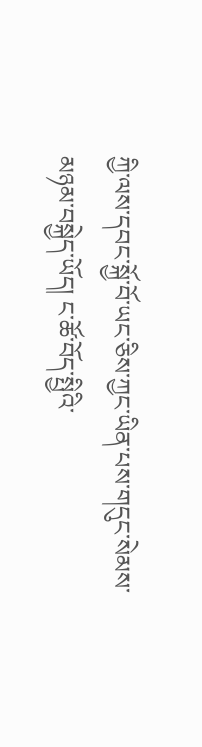ཀྱི་ལས་དབང་སྐྱོ་བོ་ཡང་ཅིས་ཀྱང་ཡིན་པས་གདུང་སེམས་མཉམ་བསྐྱེད་ཡོད། ང་ཚོ་བོད་སྤྱིའི་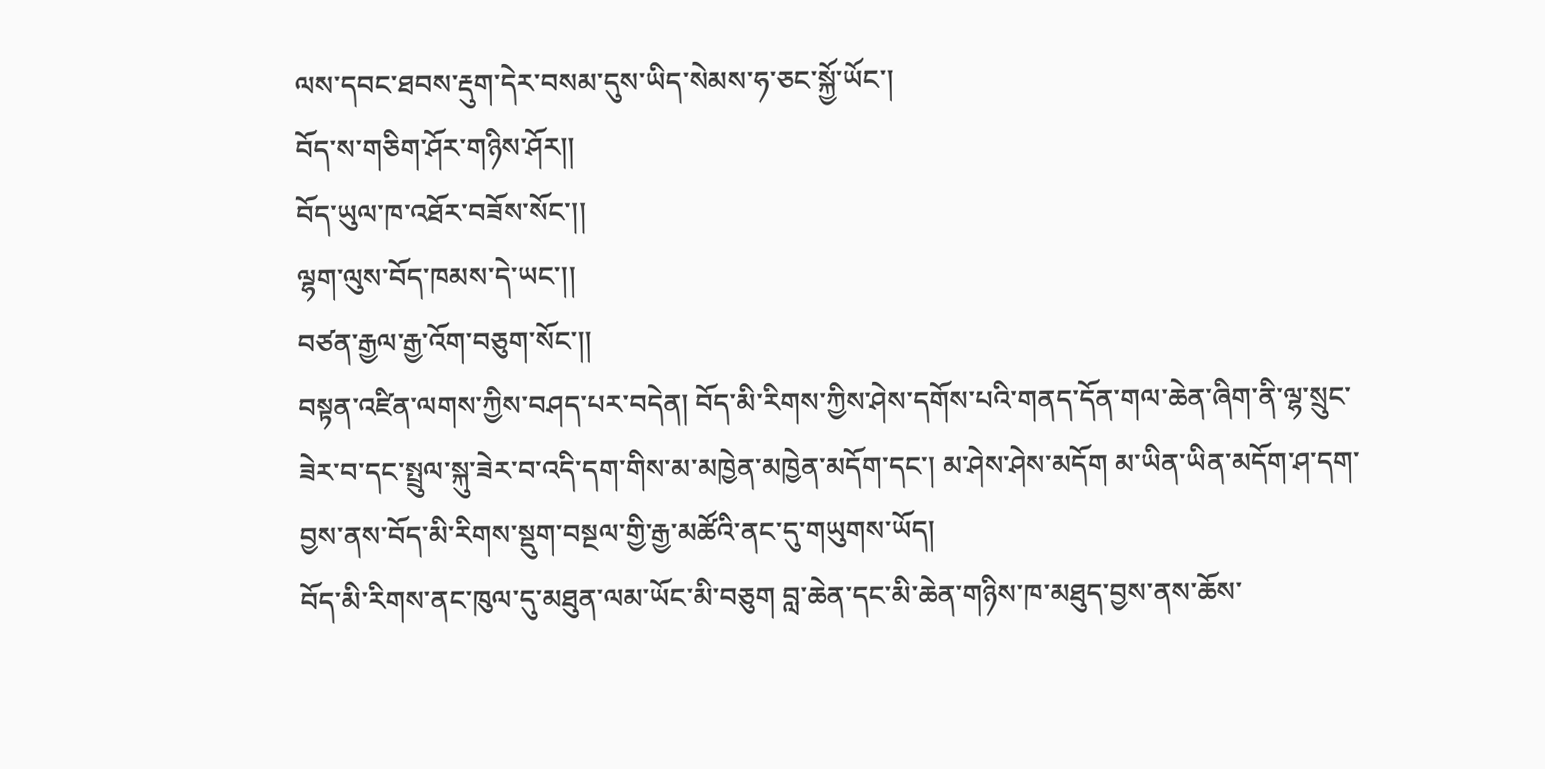ལས་དབང་ཐབས་རྡུག་དེར་བསམ་དུས་ཡིད་སེམས་ཧ་ཅང་སྐྱོ་ཡོང་།
བོད་ས་གཅིག་ཤོར་གཉིས་ཤོར།།
བོད་ཡུལ་ཁ་འཐོར་བཟོས་སོང་།།
ལྷག་ལུས་བོད་ཁམས་དེ་ཡང་།།
བཙན་རྒྱལ་རྒྱ་འོག་བཅུག་སོང་།།
བསྟན་འཛིན་ལགས་ཀྱིས་བཤད་པར་བདེན། བོད་མི་རིགས་ཀྱིས་ཤེས་དགོས་པའི་གནད་དོན་གལ་ཆེན་ཞིག་ནི་ལྷ་སྲུང་ཟེར་བ་དང་སྤྲུལ་སྐུ་ཟེར་བ་འདི་དག་གིས་མ་མཁྱེན་མཁྱེན་མདོག་དང་། མ་ཤེས་ཤེས་མདོག མ་ཡིན་ཡིན་མདོག་ཤ་དག་བྱས་ནས་བོད་མི་རིགས་སྡུག་བསྔལ་གྱི་རྒྱ་མཚོའི་ནང་དུ་གཡུགས་ཡོད།
བོད་མི་རིགས་ནང་ཁུལ་དུ་མཐུན་ལམ་ཡོང་མི་བཅུག བླ་ཆེན་དང་མི་ཆེན་གཉིས་ཁ་མཐུད་བྱས་ནས་ཆོས་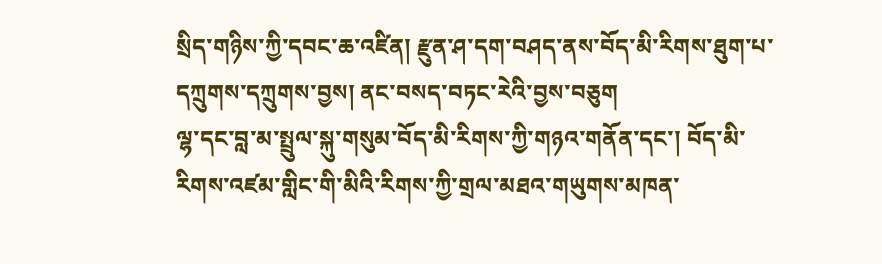སྲིད་གཉིས་ཀྱི་དབང་ཆ་འཛིན། རྫུན་ཤ་དག་བཤད་ནས་བོད་མི་རིགས་ཐུག་པ་དཀྲུགས་དཀྲུགས་བྱས། ནང་བསད་བཏང་རེའི་བྱས་བཅུག
ལྷ་དང་བླ་མ་སྤྲུལ་སྐུ་གསུམ་བོད་མི་རིགས་ཀྱི་གཉའ་གནོན་དང་། བོད་མི་རིགས་འཛམ་གླིང་གི་མིའི་རིགས་ཀྱི་གྲལ་མཐའ་གཡུགས་མཁན་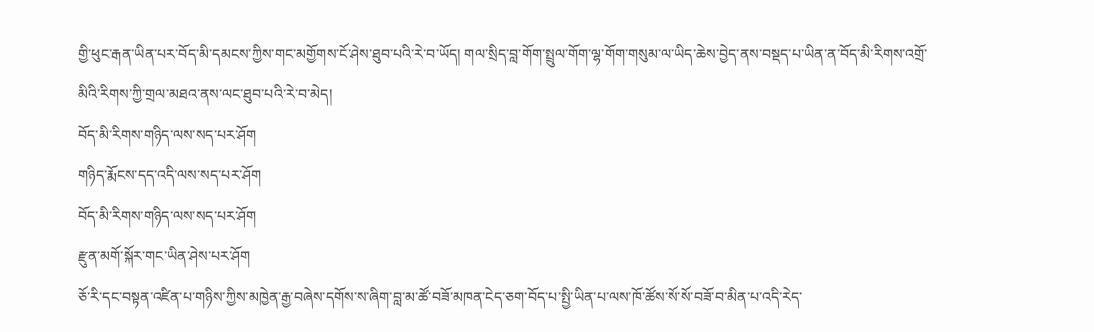གྱི་ཕུང་རྒན་ཡིན་པར་བོད་མི་དམངས་ཀྱིས་གང་མགྱོགས་ངོ་ཤེས་ཐུབ་པའི་རེ་བ་ཡོད། གལ་སྲིད་བླ་གོག་སྤྲུལ་གོག་ལྷ་གོག་གསུམ་ལ་ཡིད་ཆེས་བྱེད་ནས་བསྡད་པ་ཡིན་ན་བོད་མི་རིགས་འགྲོ་མིའི་རིགས་ཀྱི་གྲལ་མཐའ་ནས་ལང་ཐུབ་པའི་རེ་བ་མེད།
བོད་མི་རིགས་གཉིད་ལས་སད་པར་ཤོག
གཉིད་རྨོངས་དད་འདི་ལས་སད་པར་ཤོག
བོད་མི་རིགས་གཉིད་ལས་སད་པར་ཤོག
རྫུན་མགོ་སྐོར་གང་ཡིན་ཤེས་པར་ཤོག
ཅོ་རི་དང་བསྟན་འཛིན་པ་གཉིས་ཀྱིས་མཁྱེན་རྒྱ་བཞེས་དགོས་ས་ཞིག་བླ་མ་ཚོ་བཟོ་མཁན་ངེད་ཅག་བོད་པ་སྤྱི་ཡིན་པ་ལས་ཁོ་ཚོས་སོ་སོ་བཟོ་བ་མིན་པ་འདི་རེད་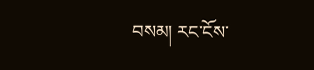བསམ། རང་ངོས་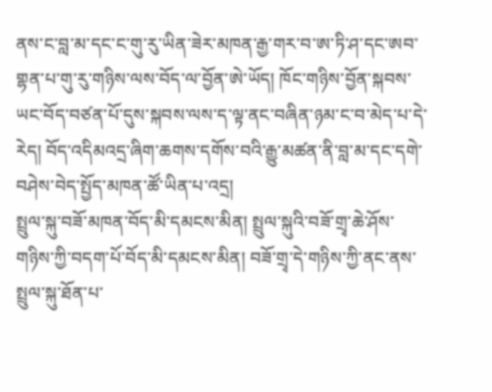ནས་ང་བླ་མ་དང་ང་གུ་རུ་ཡིན་ཟེར་མཁན་རྒྱ་གར་བ་ཨ་ཏི་ཤ་དང་ཨབ་གྷན་པ་གུ་རུ་གཉིས་ལས་བོད་ལ་བྱོན་ཨེ་ཡོད། ཁོང་གཉིས་བྱོན་སྐབས་ཡང་བོད་བཙན་པོ་དུས་སྐབས་ལས་ད་ལྟ་ནང་བཞིན་ཉམ་ང་བ་མེད་པ་དེ་རེད། བོད་འདིམའདྲ་ཞིག་ཆགས་དགོས་བའི་རྒྱུ་མཚན་ནི་བླ་མ་དང་དགེ་བཤེས་བེད་སྤྱོད་མཁན་ཚོ་ཡིན་པ་འདྲ།
སྤྲུལ་སྐུ་བཟོ་མཁན་བོད་མི་དམངས་མིན། སྤྲུལ་སྐུའི་བཟོ་གྲྭ་ཆེ་ཤོས་གཉིས་ཀྱི་བདག་པོ་བོད་མི་དམངས་མིན། བཟོ་གྲྭ་དེ་གཉིས་ཀྱི་ནང་ནས་སྤྲུལ་སྐུ་ཐོན་པ་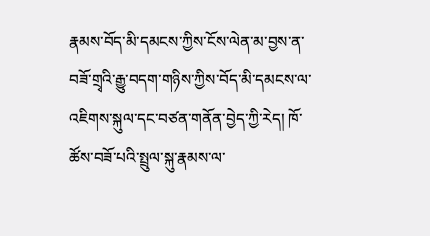རྣམས་བོད་མི་དམངས་ཀྱིས་ངོས་ལེན་མ་བྱས་ན་བཟོ་གྲྭའི་རྒྱུ་བདག་གཉིས་ཀྱིས་བོད་མི་དམངས་ལ་འཇིགས་སྐུལ་དང་བཙན་གནོན་བྱེད་ཀྱི་རེད། ཁོ་ཚོས་བཟོ་པའི་སྤྲུལ་སྐུ་རྣམས་ལ་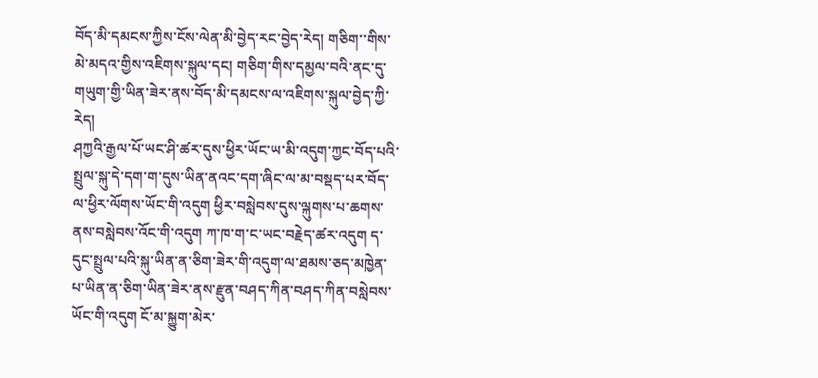བོད་མི་དམངས་ཀྱིས་ངོས་ལེན་མི་བྱེད་རང་བྱེད་རེད། གཅིག་་གིས་མེ་མདའ་གྱིས་འཇིགས་སྐུལ་དང། གཅིག་གིས་དམྱལ་བའི་ནང་དུ་གཡུག་གྱི་ཡིན་ཟེར་ནས་བོད་མི་དམངས་ལ་འཇིགས་སྐུལ་བྱེད་ཀྱི་རེད།
ཤཀྱའི་རྒྱལ་པོ་ཡང་ཤི་ཚར་དུས་ཕྱིར་ཡོང་ཡ་མི་འདུག་ཀྱང་བོད་པའི་སྤྲུལ་སྐུ་དེ་དག་ག་དུས་ཡིན་ནའང་དག་ཞིང་ལ་མ་བསྡད་པར་བོད་ལ་ཕྱིར་ལོགས་ཡོང་གི་འདུག ཕྱིར་བསླེབས་དུས་ལྐུགས་པ་ཆགས་ནས་བསླེབས་འོང་གི་འདུག ཀ་ཁ་ག་ང་ཡང་བརྗེད་ཚར་འདུག ད་དུང་སྤྲུལ་པའི་སྐུ་ཡིན་ན་ཅིག་ཟེར་གི་འདུག་ལ་ཐམས་ཅད་མཁྱེན་པ་ཡིན་ན་ཅིག་ཡིན་ཟེར་ནས་རྫུན་བཤད་ཀིན་བཤད་ཀིན་བསླེབས་ཡོང་གི་འདུག ངོ་མ་སྐྱུག་མེར་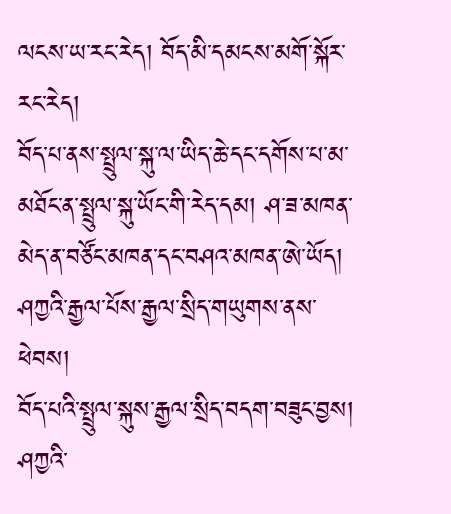ལངས་ཡ་རང་རེད། བོད་མི་དམངས་མགོ་སྐོར་རང་རེད།
བོད་པ་ནས་སྤྲུལ་སྐུ་ལ་ཡིད་ཆེ་དང་དགོས་པ་མ་མཐོང་ན་སྤྲུལ་སྐུ་ཡོང་གི་རེད་དམ། ཤ་ཟ་མཁན་མེད་ན་བཙོང་མཁན་དང་བཤའ་མཁན་ཨེ་ཡོད།
ཤཀྱའི་རྒྱལ་པོས་རྒྱལ་སྲིད་གཡུགས་ནས་ཕེབས།
བོད་པའི་སྤྲུལ་སྐུས་རྒྱལ་སྲིད་བདག་བཟུང་བྱས།
ཤཀྱའི་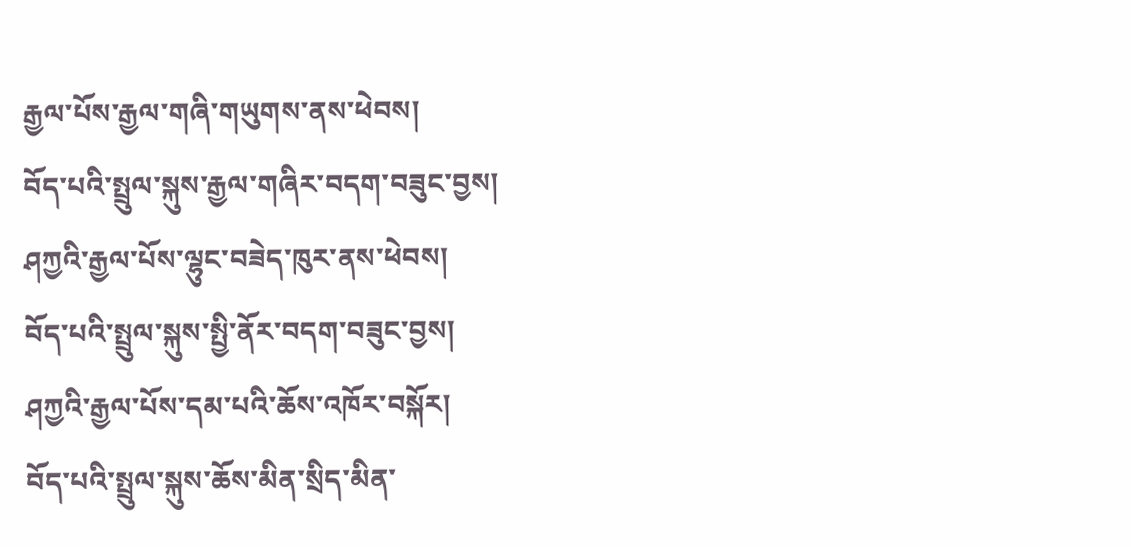རྒྱལ་པོས་རྒྱལ་གཞི་གཡུགས་ནས་ཕེབས།
བོད་པའི་སྤྲུལ་སྐུས་རྒྱལ་གཞིར་བདག་བཟུང་བྱས།
ཤཀྱའི་རྒྱལ་པོས་ལྷུང་བཟེད་ཁུར་ནས་ཕེབས།
བོད་པའི་སྤྲུལ་སྐུས་སྤྱི་ནོར་བདག་བཟུང་བྱས།
ཤཀྱའི་རྒྱལ་པོས་དམ་པའི་ཆོས་འཁོར་བསྐོར།
བོད་པའི་སྤྲུལ་སྐུས་ཆོས་མིན་སྲིད་མིན་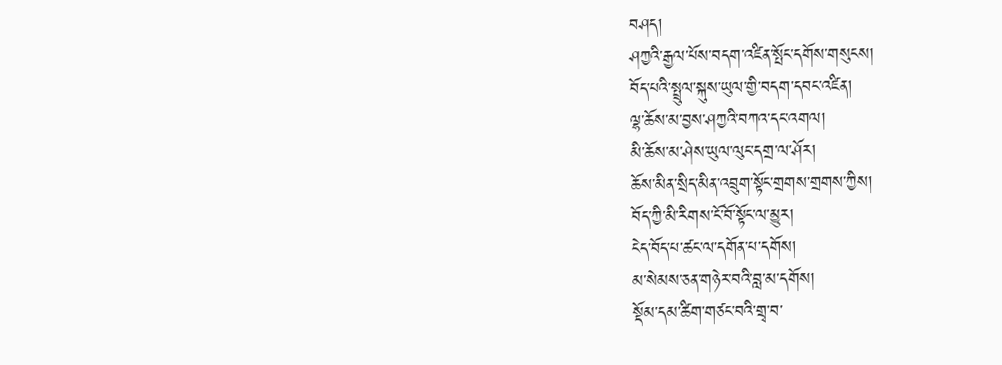བཤད།
ཤཀྱའི་རྒྱལ་པོས་བདག་འཛིན་སྤོང་དགོས་གསུངས།
བོད་པའི་སྤྲུལ་སྐུས་ཡུལ་གྱི་བདག་དབང་འཛིན།
ལྷ་ཆོས་མ་བྱས་ཤཀྱའི་བཀའ་དང་འགལ།
མི་ཆོས་མ་ཤེས་ཡུལ་ལུང་དགྲ་ལ་ཤོར།
ཆོས་མིན་སྲིད་མིན་འབྲུག་སྟོང་གྲགས་གྲགས་ཀྱིས།
བོད་ཀྱི་མི་རིགས་ངོ་བོ་སྟོང་ལ་མྱུར།
ངེད་བོད་པ་ཚང་ལ་དགོན་པ་དགོས།
མ་སེམས་ཅན་གཉེར་བའི་བླ་མ་དགོས།
སྡོམ་དམ་ཚིག་གཙང་བའི་གྲྭ་བ་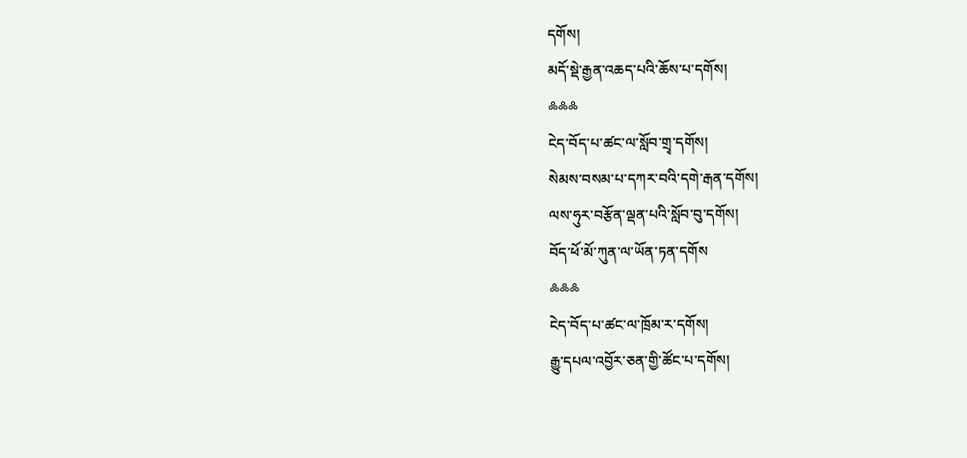དགོས།
མདོ་སྡེ་རྒྱན་འཆད་པའི་ཆོས་པ་དགོས།
༜༜༜
ངེད་བོད་པ་ཚང་ལ་སློབ་གྲྭ་དགོས།
སེམས་བསམ་པ་དཀར་བའི་དགེ་རྒན་དགོས།
ལས་ཧུར་བརྩོན་ལྡན་པའི་སློབ་བུ་དགོས།
བོད་ཕོ་མོ་ཀུན་ལ་ཡོན་ཏན་དགོས
༜༜༜
ངེད་བོད་པ་ཚང་ལ་ཁྲོམ་ར་དགོས།
རྒྱུ་དཔལ་འབྱོར་ཅན་གྱི་ཚོང་པ་དགོས།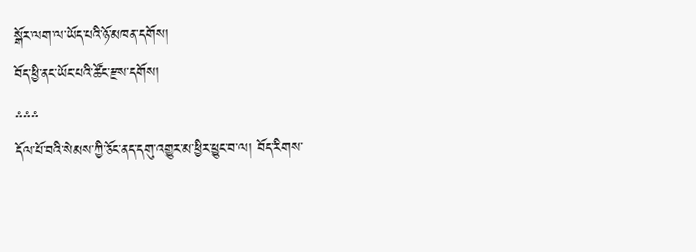སྒོར་ལག་ལ་ཡོད་པའི་ཉོ་མཁན་དགོས།
བོད་ཕྱི་ནང་ཡོང་པའི་ཚོང་རྫས་དགོས།
༜༜༜
དོལ་པོ་བའི་སེམས་ཀྱི་ཅོང་ནད་དགུ་འགྱུར་མ་ཕྱིར་ཕྱུང་བ་ལ། བོད་རིགས་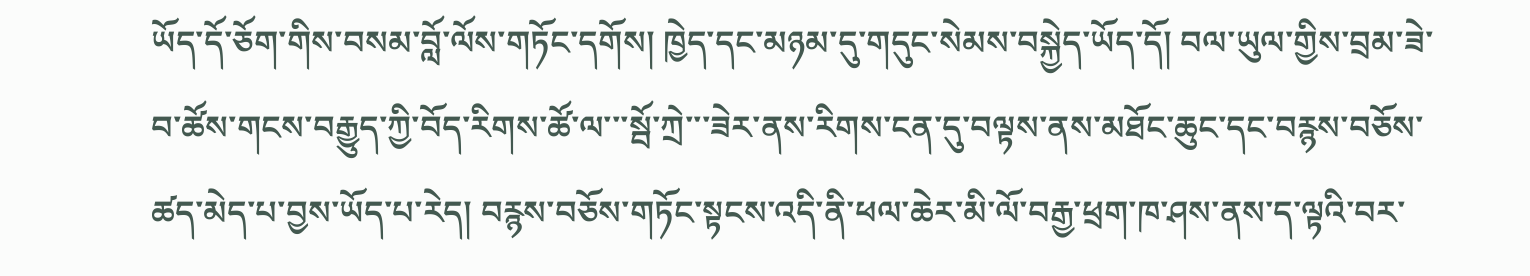ཡོད་དོ་ཅོག་གིས་བསམ་བློ་ལོས་གཏོང་དགོས། ཁྱེད་དང་མཉམ་དུ་གདུང་སེམས་བསྐྱེད་ཡོད་དོ། བལ་ཡུལ་གྱིས་བྲམ་ཟེ་བ་ཚོས་གངས་བརྒྱུད་ཀྱི་བོད་རིགས་ཚོ་ལ་་་སྦོ་ཀྲེ་་་ཟེར་ནས་རིགས་ངན་དུ་བལྟས་ནས་མཐོང་ཆུང་དང་བརྙས་བཅོས་ཚད་མེད་པ་བྱས་ཡོད་པ་རེད། བརྙས་བཅོས་གཏོང་སྟངས་འདི་ནི་ཕལ་ཆེར་མི་ལོ་བརྒྱ་ཕྲག་ཁ་ཤས་ནས་ད་ལྟའི་བར་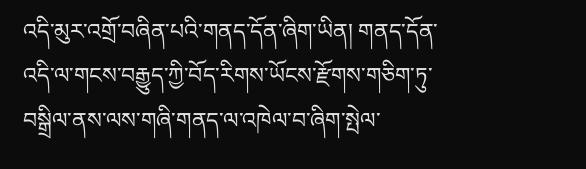འདི་མུར་འགྲོ་བཞིན་པའི་གནད་དོན་ཞིག་ཡིན། གནད་དོན་འདི་ལ་གངས་བརྒྱུད་ཀྱི་བོད་རིགས་ཡོངས་རྫོགས་གཅིག་ཏུ་བསྒྲིལ་ནས་ལས་གཞི་གནད་ལ་འཁེལ་བ་ཞིག་སྤེལ་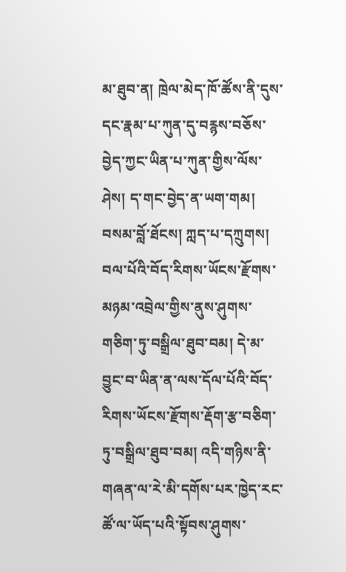མ་ཐུབ་ན། ཁྲེལ་མེད་ཁོ་ཚོས་ནི་དུས་དང་རྣམ་པ་ཀུན་དུ་བརྙས་བཅོས་བྱེད་ཀྱང་ཡིན་པ་ཀུན་གྱིས་ལོས་ཤེས། ད་གང་བྱེད་ན་ཡག་གམ། བསམ་བློ་ཐོངས། ཀླད་པ་དཀྲུགས། བལ་པོའི་བོད་རིགས་ཡོངས་རྫོགས་མཉམ་འབྲེལ་གྱིས་ནུས་ཤུགས་གཅིག་ཏུ་བསྒྲིལ་ཐུབ་བམ། དེ་མ་བྱུང་བ་ཡིན་ན་ལས་དོལ་པོའི་བོད་རིགས་ཡོངས་རྫོགས་རྡོག་རྩ་བཅིག་ཏུ་བསྒྲིལ་ཐུབ་བམ། འདི་གཉིས་ནི་གཞན་ལ་རེ་མི་དགོས་པར་ཁྱེད་རང་ཚོ་ལ་ཡོད་པའི་སྟོབས་ཤུགས་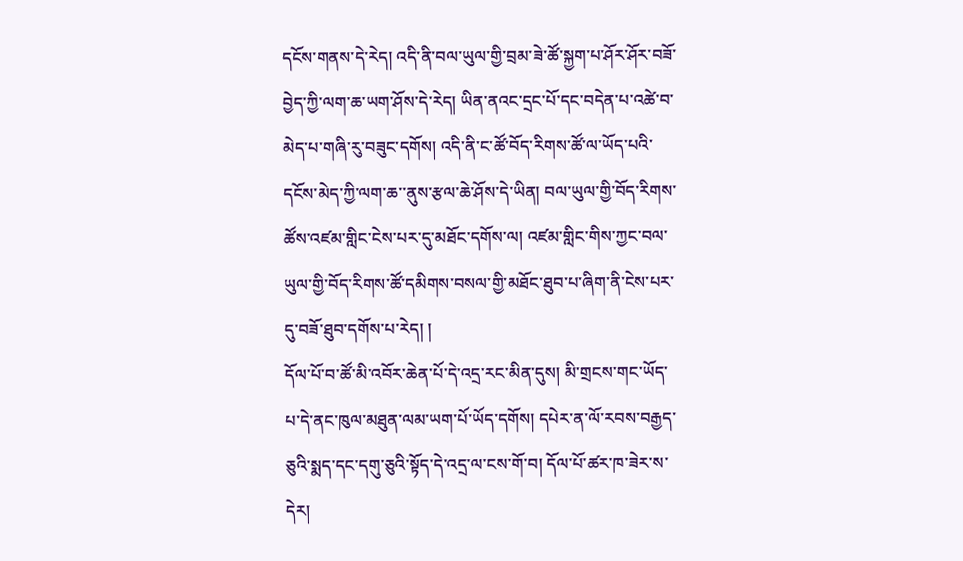དངོས་གནས་དེ་རེད། འདི་ནི་བལ་ཡུལ་གྱི་བྲམ་ཟེ་ཚོ་སྐྱག་པ་ཤོར་ཤོར་བཟོ་བྱེད་ཀྱི་ལག་ཆ་ཡག་ཤོས་དེ་རེད། ཡིན་ནའང་དྲང་པོ་དང་བདེན་པ་འཚེ་བ་མེད་པ་གཞི་རུ་བཟུང་དགོས། འདི་ནི་ང་ཚོ་བོད་རིགས་ཚོ་ལ་ཡོད་པའི་དངོས་མེད་ཀྱི་ལག་ཆ་་ནུས་རྩལ་ཆེ་ཤོས་དེ་ཡིན། བལ་ཡུལ་གྱི་བོད་རིགས་ཚོས་འཛམ་གླིང་ངེས་པར་དུ་མཐོང་དགོས་ལ། འཛམ་གླིང་གིས་ཀྱང་བལ་ཡུལ་གྱི་བོད་རིགས་ཚོ་དམིགས་བསལ་གྱི་མཐོང་ཐུབ་པ་ཞིག་ནི་ངེས་པར་དུ་བཟོ་ཐུབ་དགོས་པ་རེད། །
དོལ་པོ་བ་ཚོ་མི་འབོར་ཆེན་པོ་དེ་འདྲ་རང་མིན་དུས། མི་གྲངས་གང་ཡོད་པ་དེ་ནང་ཁུལ་མཐུན་ལམ་ཡག་པོ་ཡོད་དགོས། དཔེར་ན་ལོ་རབས་བརྒྱད་ཅུའི་སྨད་དང་དགུ་ཅུའི་སྟོད་དེ་འདྲ་ལ་ངས་གོ་བ། དོལ་པོ་ཚར་ཁ་ཟེར་ས་དེར།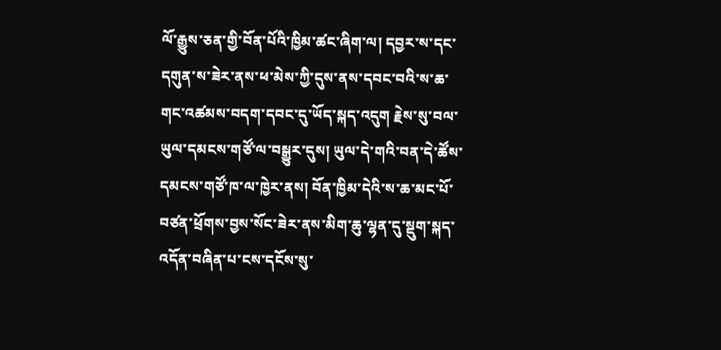ལོ་རྒྱུས་ཅན་གྱི་བོན་པོའི་ཁྱིམ་ཚང་ཞིག་ལ། དབྱར་ས་དང་དགུན་ས་ཟེར་ནས་ཕ་མེས་ཀྱི་དུས་ནས་དབང་བའི་ས་ཆ་གང་འཚམས་བདག་དབང་དུ་ཡོད་སྐད་འདུག རྗེས་སུ་བལ་ཡུལ་དམངས་གཙོ་ལ་བསྒྱུར་དུས། ཡུལ་དེ་གའི་བན་དེ་ཚོས་དམངས་གཙོ་ཁ་ལ་ཁྱེར་ནས། བོན་ཁྱིམ་དེའི་ས་ཆ་མང་པོ་བཙན་ཕྲོགས་བྱས་སོང་ཟེར་ནས་མིག་ཆུ་ལྷན་དུ་སྡུག་སྐད་འདོན་བཞིན་པ་ངས་དངོས་སུ་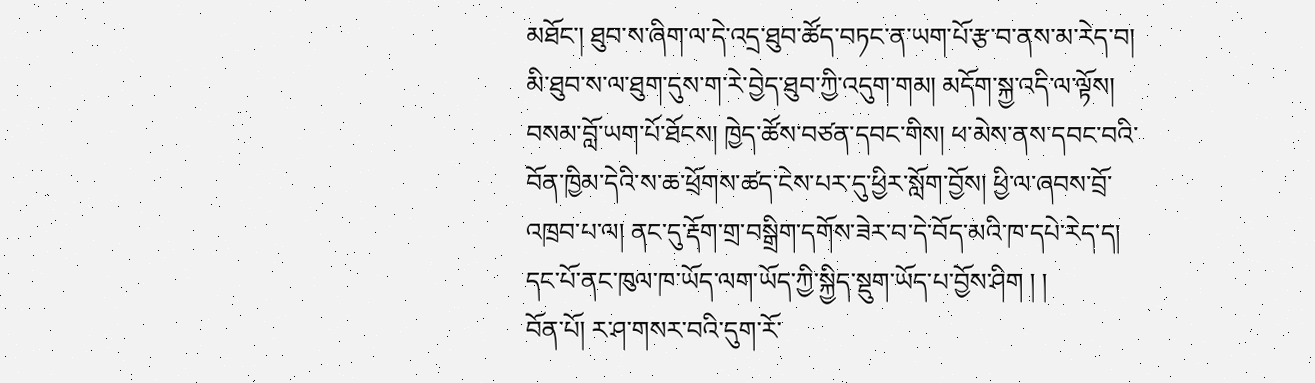མཐོང་། ཐུབ་ས་ཞིག་ལ་དེ་འདྲ་ཐུབ་ཚོད་བཏང་ན་ཡག་པོ་རྩ་བ་ནས་མ་རེད་བ། མི་ཐུབ་ས་ལ་ཐུག་དུས་ག་རེ་བྱེད་ཐུབ་ཀྱི་འདུག་གམ། མདོག་སྐྱ་འདི་ལ་ལྟོས། བསམ་བློ་ཡག་པོ་ཐོངས། ཁྱེད་ཚོས་བཙན་དབང་གིས། ཕ་མེས་ནས་དབང་བའི་བོན་ཁྱིམ་དེའི་ས་ཆ་ཕྲོགས་ཚད་ངེས་པར་དུ་ཕྱིར་སློག་བྱོས། ཕྱི་ལ་ཞབས་བྲོ་འཁྲབ་པ་ལ། ནང་དུ་རྡོག་གྲ་བསྒྲིག་དགོས་ཟེར་བ་དེ་བོད་མའི་ཁ་དཔེ་རེད་ད། དང་པོ་ནང་ཁུལ་ཁ་ཡོད་ལག་ཡོད་ཀྱི་སྐྱིད་སྡུག་ཡོད་པ་བྱོས་ཤིག ། །
བོན་པོ། ར་ཤ་གསར་བའི་དུག་རོ་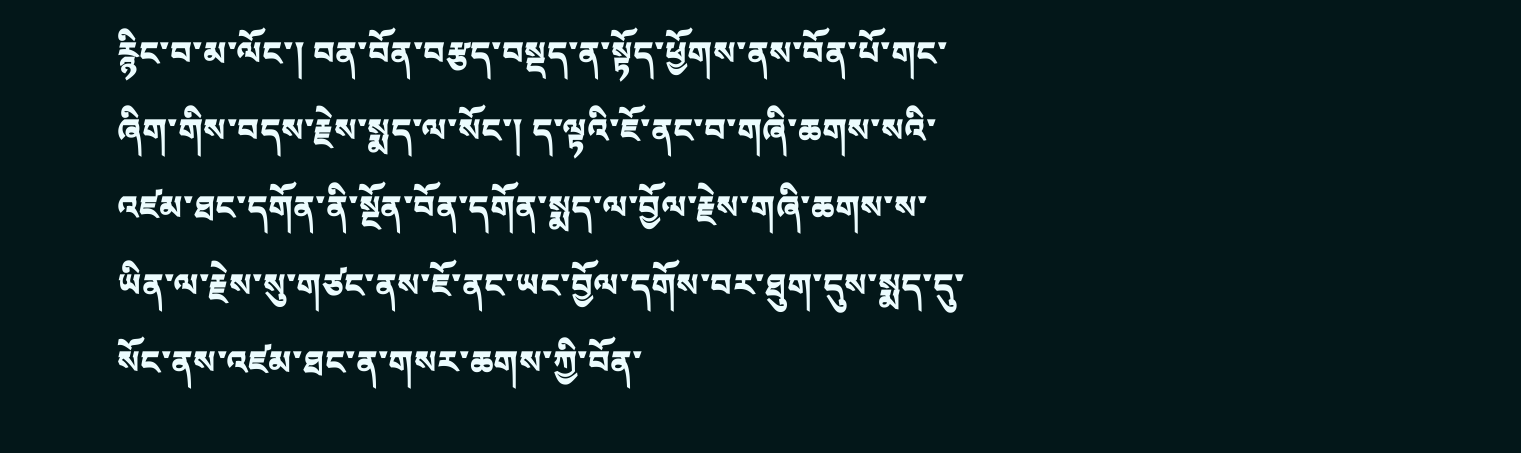རྙིང་བ་མ་ལོང་། བན་བོན་བརྩད་བསྡད་ན་སྟོད་ཕྱོགས་ནས་བོན་པོ་གང་ཞིག་གིས་བདས་རྗེས་སྨད་ལ་སོང་། ད་ལྟའི་ཇོ་ནང་བ་གཞི་ཆགས་སའི་འཛམ་ཐང་དགོན་ནི་སྔོན་བོན་དགོན་སྨད་ལ་བྱོལ་རྗེས་གཞི་ཆགས་ས་ཡིན་ལ་རྗེས་སུ་གཙང་ནས་ཇོ་ནང་ཡང་བྱོལ་དགོས་བར་ཐུག་དུས་སྨད་དུ་སོང་ནས་འཛམ་ཐང་ན་གསར་ཆགས་ཀྱི་བོན་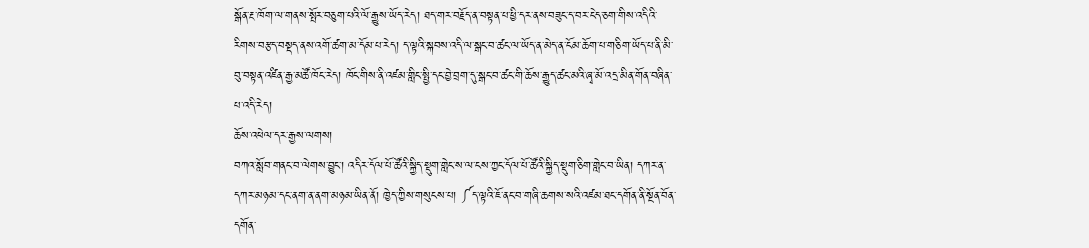སྒོན་རྔ་ཁོག་ལ་གནས་སྤོར་བཅུག་པའི་ལོ་རྒྱུས་ཡོད་རེད། ཐད་གར་བརྗོད་ན་བསྟན་པ་ཕྱི་དར་ནས་བཟུང་ད་བར་ངེད་ཅག་གིས་འདིའི་རིགས་བརྩད་བསྡད་ནས་འགོ་ཚག་མ་དོམ་པ་རེད། ད་ལྟའི་སྐབས་འདི་ལ་སྒང་བ་ཚང་ལ་ཡོད་ན་མེད་ན་ངོམ་ཆོག་པ་གཅིག་ཡོད་པ་ནི་མི་བུ་བསྟན་འཛིན་རྒྱ་མཚོ་ཁོང་རེད། ཁོང་གིས་ནི་འཛམ་གླིང་སྤྱི་དང་བྱེ་བྲག་དུ་སྒང་བ་ཚང་གི་ཆོས་རྒྱུད་ཚང་མའི་ཞྭ་མོ་འདྲ་མིན་གོན་བཞིན་པ་འདི་རེད།
ཆོས་འཕེལ་དར་རྒྱས་ལགས།
བཀའ་སློབ་གནང་བ་ལེགས་བྱུང་། འདིར་དོལ་པོ་ཚོའི་སྐྱིད་སྡུག་གླེང་ས་ལ་ངས་ཀྱང་དོལ་པོ་ཚོའི་སྐྱིད་སྡུག་ཅིག་གླེང་བ་ཡིན། དཀར་ན་དཀར་མཉམ་དང་ནག་ན་ནག་མཉམ་ཡིན་ནོ། ཁྱེད་ཀྱིས་གསུངས་པ། ༼ད་ལྟའི་ཇོ་ནང་བ་གཞི་ཆགས་སའི་འཛམ་ཐང་དགོན་ནི་སྔོན་བོན་དགོན་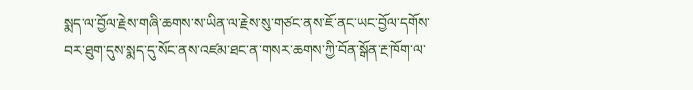སྨད་ལ་བྱོལ་རྗེས་གཞི་ཆགས་ས་ཡིན་ལ་རྗེས་སུ་གཙང་ནས་ཇོ་ནང་ཡང་བྱོལ་དགོས་བར་ཐུག་དུས་སྨད་དུ་སོང་ནས་འཛམ་ཐང་ན་གསར་ཆགས་ཀྱི་བོན་སྒོན་རྔ་ཁོག་ལ་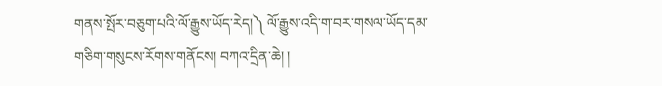གནས་སྤོར་བཅུག་པའི་ལོ་རྒྱུས་ཡོད་རེད།༽ ལོ་རྒྱུས་འདི་ག་བར་གསལ་ཡོད་དམ་གཅིག་གསུངས་རོགས་གནོངས། བཀའ་དྲིན་ཆེ། །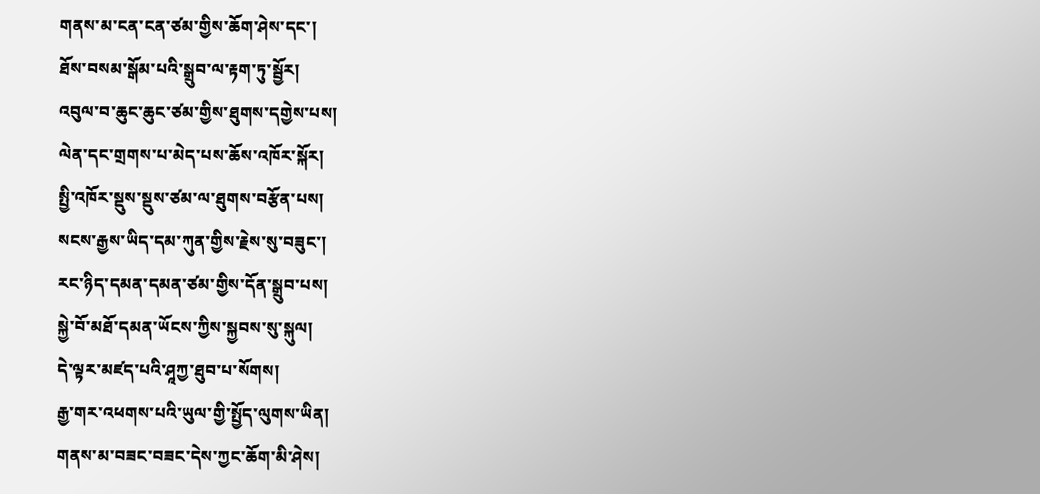གནས་མ་ངན་ངན་ཙམ་གྱིས་ཆོག་ཤེས་དང་།
ཐོས་བསམ་སྒོམ་པའི་སྒྲུབ་ལ་རྟག་ཏུ་སྦྱོར།
འབུལ་བ་ཆུང་ཆུང་ཙམ་གྱིས་ཐུགས་དགྱེས་པས།
ལེན་དང་གྲགས་པ་མེད་པས་ཆོས་འཁོར་སྐོར།
སྤྱི་འཁོར་སྡུས་སྡུས་ཙམ་ལ་ཐུགས་བརྩོན་པས།
སངས་རྒྱས་ཡིད་དམ་ཀུན་གྱིས་རྗེས་སུ་བཟུང་།
རང་ཉིད་དམན་དམན་ཙམ་གྱིས་དོན་སྒྲུབ་པས།
སྐྱེ་བོ་མཐོ་དམན་ཡོངས་ཀྱིས་སྐྱབས་སུ་སྐུལ།
དེ་ལྟར་མཛད་པའི་ཤཱཀྱ་ཐུབ་པ་སོགས།
རྒྱ་གར་འཕགས་པའི་ཡུལ་གྱི་སྤྱོད་ལུགས་ཡིན།
གནས་མ་བཟང་བཟང་དེས་ཀྱང་ཆོག་མི་ཤེས།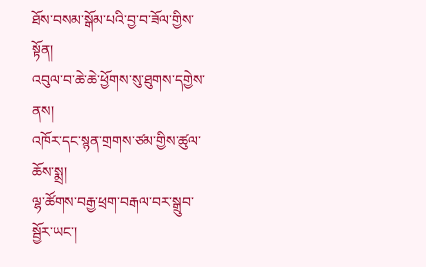ཐོས་བསམ་སྒོམ་པའི་བྱ་བ་ཟོལ་གྱིས་སྟོན།
འབུལ་བ་ཆེ་ཆེ་ཕྱོགས་སུ་ཐུགས་དགྱེས་ནས།
འཁོར་དང་སྙན་གྲགས་ཙམ་གྱིས་ཚུལ་ཆོས་སྨྲ།
ལྷ་ཚོགས་བརྒྱ་ཕྲག་བརྒལ་བར་སྒྲུབ་སྦྱོར་ཡང་།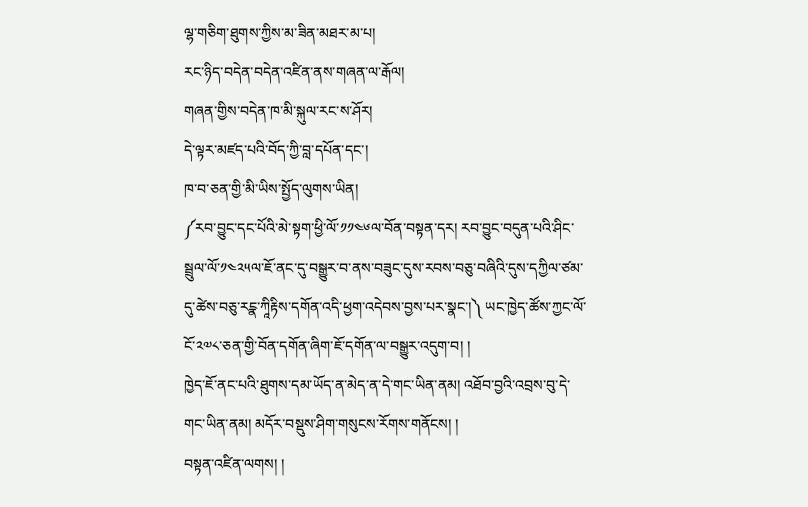ལྷ་གཅིག་ཐུགས་ཀྱིས་མ་ཟིན་མཐར་མ་པ།
རང་ཉིད་བདེན་བདེན་འཛིན་ནས་གཞན་ལ་རྒོལ།
གཞན་གྱིས་བདེན་ཁ་མི་སྐུལ་རང་ས་ཤོར།
དེ་ལྟར་མཛད་པའི་བོད་ཀྱི་བླ་དཔོན་དང་།
ཁ་བ་ཅན་གྱི་མི་ཡིས་སྤྱོད་ལུགས་ཡིན།
༼རབ་བྱུང་དང་པོའི་མེ་སྟག་ཕྱི་ལོ་༡༡༤༦ལ་བོན་བསྟན་དར། རབ་བྱུང་བདུན་པའི་ཤིང་སྦྲུལ་ལོ་༡༤༢༥ལ་ཇོ་ནང་དུ་བསྒྱུར་བ་ནས་བཟུང་དུས་རབས་བཅུ་བཞིའི་དུས་དཀྱིལ་ཙམ་དུ་ཚེས་བཅུ་རངྣ་ཀཱིརྟིས་དགོན་འདི་ཕྱག་འདེབས་བྱས་པར་སྣང་།༽ ཡང་ཁྱེད་ཚོས་ཀྱང་ལོ་ངོ་༢༧༨་ཅན་གྱི་བོན་དགོན་ཞིག་ཇོ་དགོན་ལ་བསྒྱུར་འདུག་བ། །
ཁྱེད་ཇོ་ནང་པའི་ཐུགས་དམ་ཡོད་ན་མེད་ན་དེ་གང་ཡིན་ནམ། འཐོབ་བྱའི་འབྲས་བུ་དེ་གང་ཡིན་ནམ། མདོར་བསྡུས་ཤིག་གསུངས་རོགས་གནོངས། །
བསྟན་འཛིན་ལགས། །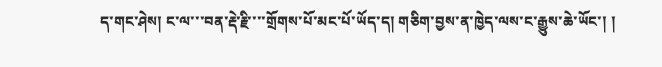ད་གང་ཤེས། ང་ལ་་་བན་རྡེ་རྗི་་་་གྲོགས་པོ་མང་པོ་ཡོད་ད། གཅིག་བྱས་ན་ཁྱེད་ལས་ང་རྒྱུས་ཆེ་ཡོང་། །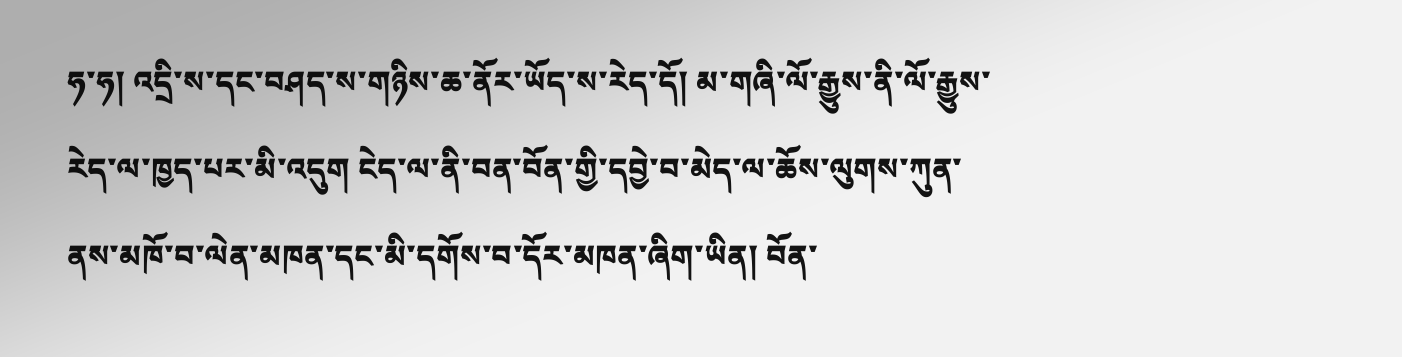ཧ་ཧ། འདྲི་ས་དང་བཤད་ས་གཉིས་ཆ་ནོར་ཡོད་ས་རེད་དོ། མ་གཞི་ལོ་རྒྱུས་ནི་ལོ་རྒྱུས་རེད་ལ་ཁྱད་པར་མི་འདུག ངེད་ལ་ནི་བན་བོན་གྱི་དབྱེ་བ་མེད་ལ་ཆོས་ལུགས་ཀུན་ནས་མཁོ་བ་ལེན་མཁན་དང་མི་དགོས་བ་དོར་མཁན་ཞིག་ཡིན། བོན་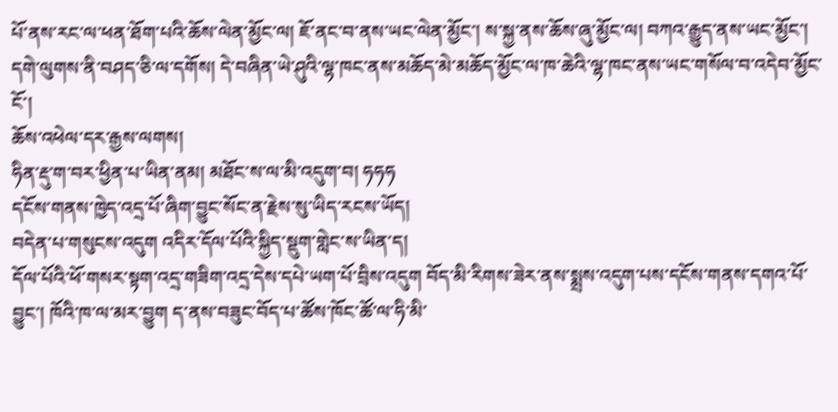པོ་ནས་རང་ལ་ཕན་ཐོག་པའི་ཆོས་ལེན་མྱོང་ལ། ཇོ་ནང་བ་ནས་ཡང་ལེན་མྱོང་། ས་སྐྱ་ནས་ཆོས་ཞུ་མྱོང་ལ། བཀའ་རྒྱུད་ནས་ཡང་མྱོང་། དགེ་ལུགས་ནི་བཤད་ཅི་ལ་དགོས། དེ་བཞིན་ཡེ་ཤུའི་ལྷ་ཁང་ནས་མཆོད་མེ་མཆོད་མྱོང་ལ་ཁ་ཆེའི་ལྷ་ཁང་ནས་ཡང་གསོལ་བ་འདེབ་མྱོང་ངོ་།
ཆོས་འཕེལ་དར་རྒྱས་ལགས།
ཧིན་རྡུ་ག་བར་ཕྱིན་པ་ཡིན་ནམ། མཐོང་ས་ལ་མི་འདུག་བ། ཧཧཧ
དངོས་གནས་ཁྱེད་འདྲ་པོ་ཞིག་བྱུང་སོང་ན་རྗེས་སུ་ཡིད་རངས་ཡོད།
བདེན་པ་གསུངས་འདུག འདིར་དོལ་པོའི་སྐྱིད་སྡུག་གླེང་ས་ཡིན་ད།
དོལ་པོའི་ཕོ་གསར་སྟག་འདྲ་གཟིག་འདྲ་དེས་དཔེ་ཡག་པོ་བྲིས་འདུག བོད་མི་རིགས་ཟེར་ནས་སྨྲས་འདུག་པས་དངོས་གནས་དགའ་པོ་བྱུང་། ཁོའི་ཁ་ལ་མར་བྱུག ད་ནས་བཟུང་བོད་པ་ཚོས་ཁོང་ཚོ་ལ་ཧི་མི་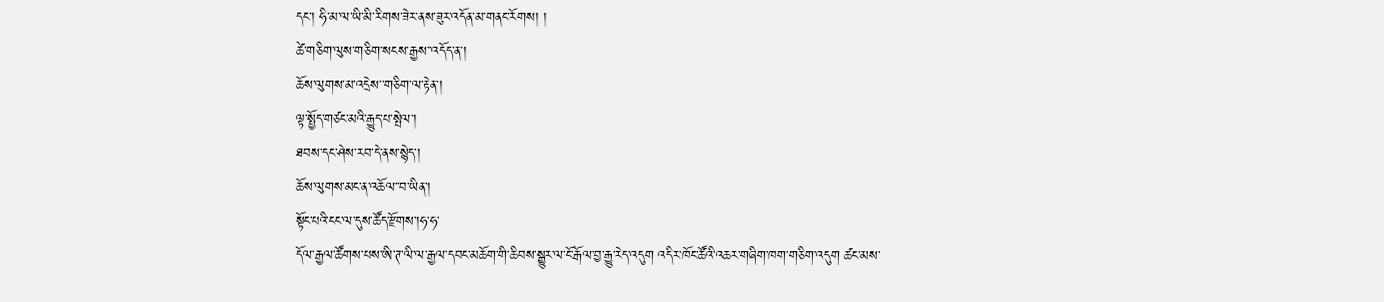དང་། ཧི་མ་ལ་ཡི་མི་རིགས་ཟེར་ནས་ཟུར་འདོན་མ་གནང་རོགས། །
ཚེ་གཅིག་ལུས་གཅིག་སངས་རྒྱས་་འདོད་ན་།
ཆོས་ལུགས་མ་འདྲེས་་གཅིག་ལ་རྟེན་།
ལྟ་སྤྱོད་གཙང་མའི་རྒྱུད་པ་སྤེལ་།
ཐབས་དང་ཤེས་རབ་དེ་ནས་སྙེད་།
ཆོས་ལུགས་མང་ན་འཆོལ་་བ་ཡིན་།
སྟོང་པའི་ངང་ལ་དུས་ཚོད་རྫོགས་།ཧ་ཧ་
དོལ་རྒྱལ་ཚོགས་པས་ཨི་ཊ་ལི་ལ་རྒྱལ་དབང་མཆོག་གི་ཆིབས་སྒྱུར་ལ་ངོ་རྒོལ་བྱ་རྒྱུ་རེད་འདུག འདིར་ཁོང་ཚོའི་འཆར་གཞིག་ཁག་གཅིག་འདུག ཚང་མས་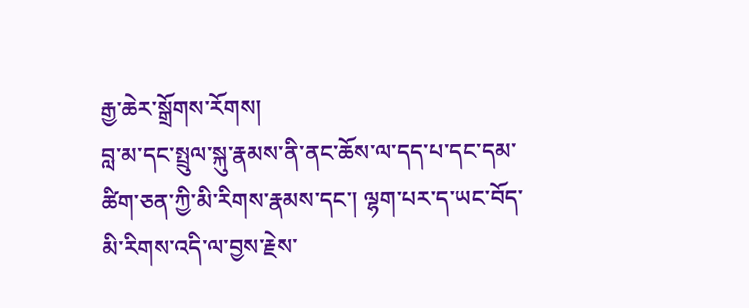རྒྱ་ཆེར་སྒྲོགས་རོགས།
བླ་མ་དང་སྤྲུལ་སྐུ་རྣམས་ནི་ནང་ཆོས་ལ་དད་པ་དང་དམ་ཚིག་ཅན་ཀྱི་མི་རིགས་རྣམས་དང་། ལྷག་པར་ད་ཡང་བོད་མི་རིགས་འདི་ལ་བྱས་རྗེས་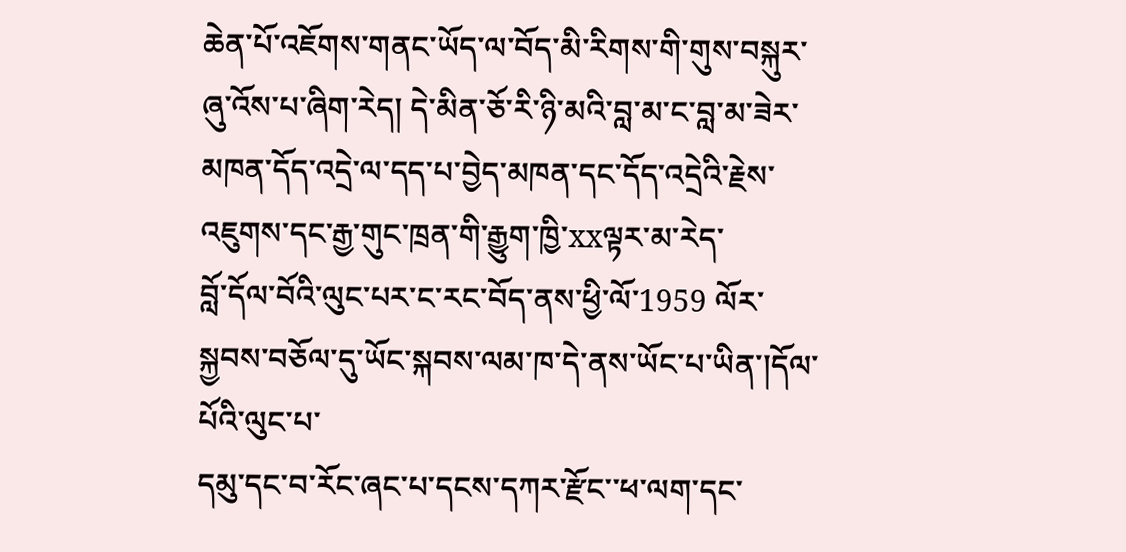ཆེན་པོ་འཇོགས་གནང་ཡོད་ལ་བོད་མི་རིགས་གི་གུས་བསྐུར་ཞུ་འོས་པ་ཞིག་རེད། དེ་མིན་ཅོ་རི་ཉི་མའི་བླ་མ་ང་བླ་མ་ཟེར་མཁན་དོད་འདྲེ་ལ་དད་པ་བྱེད་མཁན་དང་དོད་འདྲེའི་རྗེས་འཇུགས་དང་རྒྱ་གུང་ཁྲན་གི་རྒྱུག་ཁྱི་xxལྟར་མ་རེད་
བློ་དོལ་བོའི་ལུང་པར་ང་རང་བོད་ནས་ཕྱི་ལོ་1959 ལོར་སྐྱབས་བཅོལ་དུ་ཡོང་སྐབས་ལམ་ཁ་དེ་ནས་ཡོང་པ་ཡིན་།དོལ་པོའི་ལུང་པ་
དམུ་དང་བ་རོང་ཞང་པ་དངས་དཀར་རྫོང་་ཕ་ལག་དང་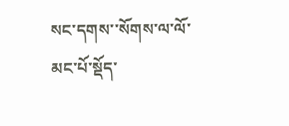སང་དགས་་སོགས་ལ་ལོ་
མང་པོ་སྡོད་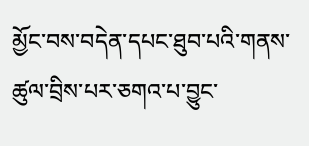མྱོང་བས་བདེན་དཔང་ཐུབ་པའི་གནས་ཚུལ་བྲིས་པར་ཅགའ་པ་བྱུང་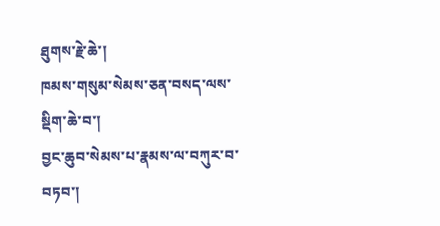ཐུགས་རྗེ་ཆེ་།
ཁམས་གསུམ་སེམས་ཅན་བསད་ལས་སྡིག་ཆེ་བ་།
བྱང་ཆུབ་སེམས་པ་རྣམས་ལ་བཀུར་བ་བཏབ་།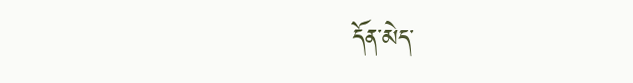དོན་མེད་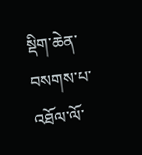སྡིག་ཆེན་བསགས་པ་འཐོལ་ལོ་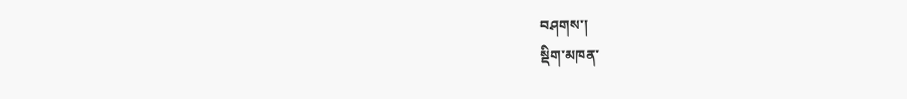བཤགས་།
སྡིག་མཁན་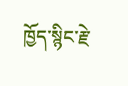ཁྱོད་སྙིང་རྗེ་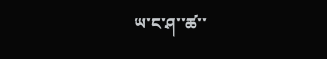ཡ་ང་ཤ་་ཚ་་